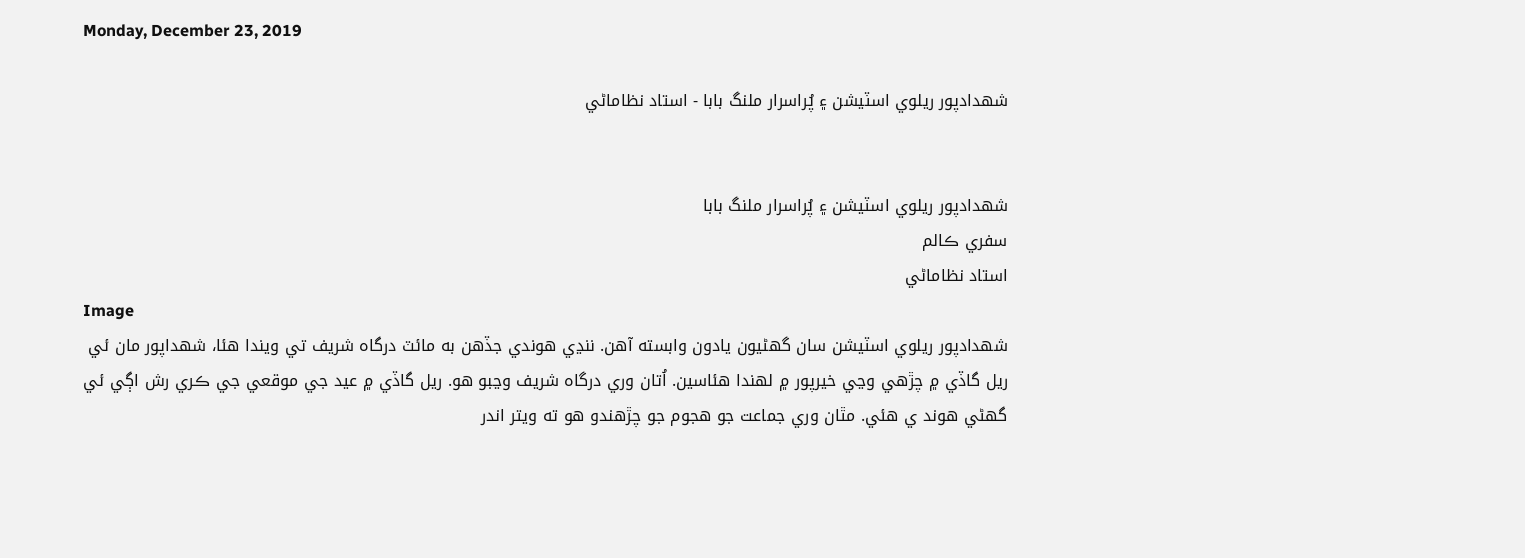Monday, December 23, 2019

شهدادپور ريلوي اسٽيشن ۽ پُراسرار ملنگ بابا - استاد نظاماڻي


شهدادپور ريلوي اسٽيشن ۽ پُراسرار ملنگ بابا
سفري ڪالم
استاد نظاماڻي
Image
شهدادپور ريلوي اسٽيشن سان گهڻيون يادون وابسته آهن. ننڍي هوندي جڏهن به مائٽ درگاه شريف تي ويندا هئا، شهداپور مان ئي ريل گاڏي ۾ چڙهي وڃي خيرپور ۾ لهندا هئاسين. اُتان وري درگاه شريف وڃبو هو. ريل گاڏي ۾ عيد جي موقعي جي ڪري رش اڳي ئي گهڻي هوند ي هئي. مٿان وري جماعت جو هجوم جو چڙهندو هو ته ويتر اندر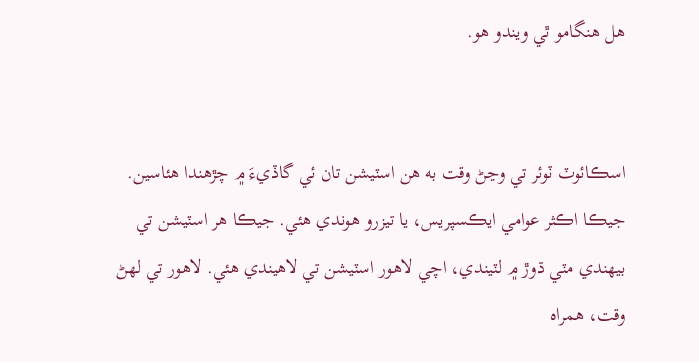هل هنگامو ٿي ويندو هو.


اسڪائوٽ ٽوئر تي وڃڻ وقت به هن اسٽيشن تان ئي گاڏيءَ ۾ چڙهندا هئاسين. جيڪا اڪثر عوامي ايڪسپريس، يا تيزرو هوندي هئي. جيڪا هر اسٽيشن تي بيهندي مٽي ڌوڙ ۾ لٽيندي، اچي لاهور اسٽيشن تي لاهيندي هئي. لاهور تي لهڻ وقت، همراه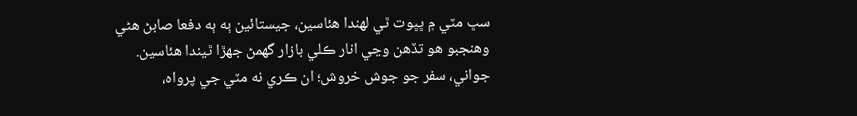سڀ مٽي ۾ ڀڀوت ٿي لهندا هئاسين، جيستائين ٻه ٻه دفعا صابڻ هڻي وهنجبو هو تڏهن وڃي انار ڪلي بازار گهمڻ جهڙا ٿيندا هئاسين. جواني، سفر جو جوش خروش؛ ان ڪري نه مٽي جي پرواه،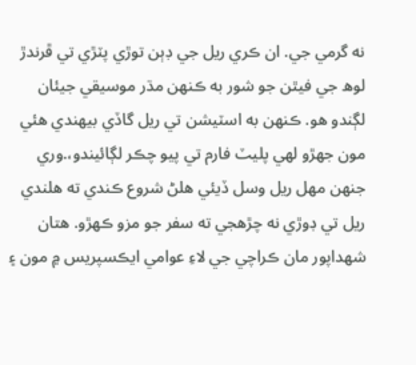نه گرمي جي. ان ڪري ريل جي ڊٻن توڙي پٽڙي تي ڦرندڙ لوھ جي فيٿن جو شور به ڪنهن مڌر موسيقي جيئان لڳندو هو. ڪنهن به اسٽيشن تي ريل گاڏي بيهندي هئي مون جهڙو لهي پليٽ فارم تي پيو چڪر لڳائيندو،.وري جنهن مهل ريل وسل ڏيئي هلڻ شروع ڪندي ته هلندي ريل تي ڊوڙي نه چڙهجي ته سفر جو مزو ڪهڙو. هتان شهداپور مان ڪراچي جي لاءِ عوامي ايڪسپريس ۾ مون ۽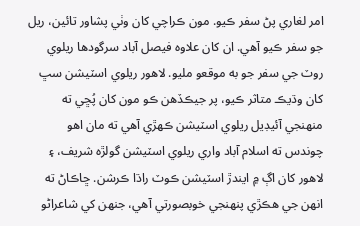امر لغاري پڻ سفر ڪيو. مون ڪراچي کان وٺي پشاور تائين، ريل جو سفر ڪيو آهي. ان کان علاوه فيصل آباد سرگودها ريلوي روٽ جي سفر جو به موقعو مليو. لاهور ريلوي اسٽيشن سڀ کان وڌيڪ متاثر ڪيو، پر جيڪڏهن ڪو مون کان پُڇي ته منهنجي آئيڊيل ريلوي اسٽيشن ڪهڙي آهي ته مان اهو چوندس ته اسلام آباد واري ريلوي اسٽيشن گولڙه شريف، ۽ لاهور کان اڳ ۾ ايندڙ اسٽيشن ڪوٽ راڌا ڪرشن. ڇاڪاڻ ته انهن جي هڪڙي پنهنجي خوبصورتي آهي، جنهن کي شاعراڻو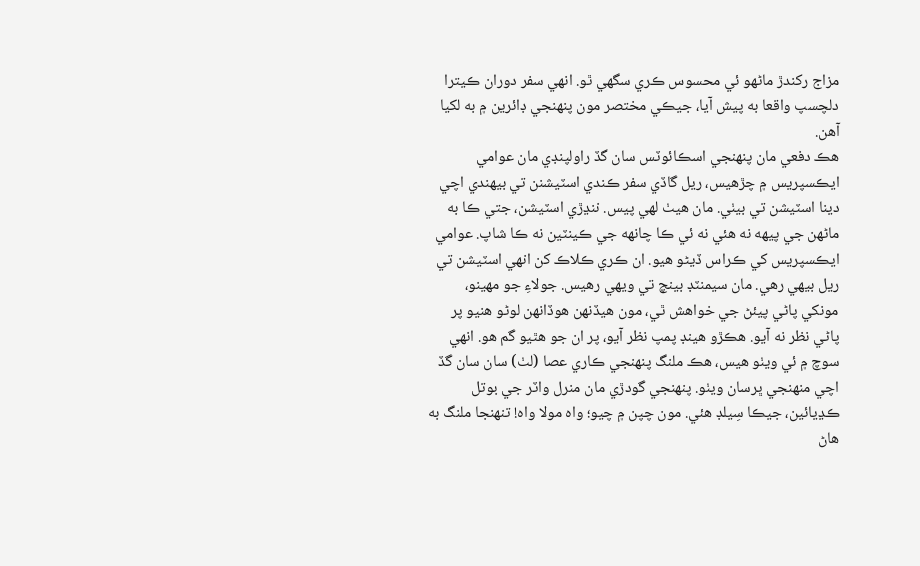مزاج رکندڙ ماڻهو ئي محسوس ڪري سگهي ٿو. انهي سفر دوران ڪيترا دلچسپ واقعا به پيش آيا، جيڪي مختصر مون پنهنجي ڊائرين ۾ به لکيا آهن.
هڪ دفعي مان پنهنجي اسڪائوٽس سان گڏ راولپنڊي مان عوامي ايڪسپريس ۾ چڙهيس، ريل گاڏي سفر ڪندي اسٽيشنن تي بيهندي اچي دينا اسٽيشن تي بيٺي. مان هيٺ لهي پيس. ننڍڙي اسٽيشن، جتي ڪا به ماڻهن جي پيهه نه هئي نه ئي ڪا چانهه جي ڪينٽين نه ڪا شاپ. عوامي ايڪسپريس کي ڪراس ڏيڻو هيو. ان ڪري ڪلاڪ کن انهي اسٽيشن تي ريل بيهي رهي. مان سيمنٽڊ بينچ تي ويهي رهيس. جولاءِ جو مهينو، مونکي پاڻي پيئڻ جي خواهش ٿي، مون هيڏنهن هوڏانهن لوڻو هنيو پر پاڻي نظر نه آيو. هڪڙو هينڊ پمپ نظر آيو، پر ان جو هٿيو گم هو. انهي سوچ ۾ ئي ويٺو هيس، هڪ ملنگ پنهنجي ڪاري عصا (لٺ) سان سان گڏ اچي منهنجي ڀرسان ويٺو. پنهنجي گودڙي مان منرل واٽر جي بوتل ڪڍيائين، جيڪا سِيلڊ هئي. مون چپن ۾ چيو؛ واه مولا واه! تنهنجا ملنگ به هاڻ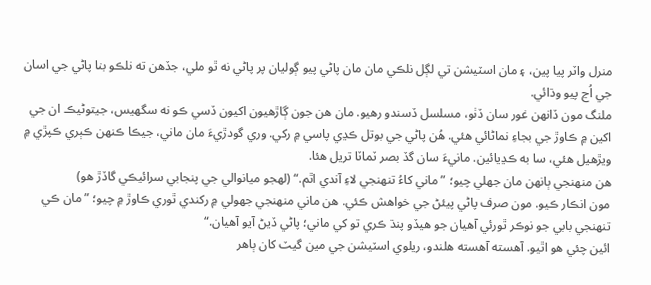منرل واٽر پيا پين، ۽ مان اسٽيشن تي لڳل نلڪي مان مان پاڻي پيو ڳوليان پر پاڻي نه ٿو ملي، جڏهن ته نلڪو بنا پاڻي جي اسان جي اُڃ پيو وڌائي.
ملنگ مون ڏانهن غور سان ڏٺو، مسلسل ڏسندو رهيو. مان هن جون ڳاڙهيون اکيون ڏسي ڪو نه سگهيس، جيتوڻيڪ ان جي اکين ۾ ڪاوڙ جي بجاءِ نماڻائي هئي. هُن پاڻي جي بوتل ڪڍي پاسي ۾ رکي. وري گودڙيءَ مان ماني، جيڪا ڪنهن ڪٻري ڪپڙي ۾ ويڙهيل هئي، سا به ڪڍيائين. مانيءَ سان گڏ بصر ٽماٽا تريل هئا.
هن منهنجي ٻانهن مان جهلي چيو؛ ”ماني کاءُ تنهنجي لاءِ آندي اٿم.“ (لهجو ميانوالي جي پنجابي سرائيڪي گاڏڙ هو)
مون انڪار ڪيو. مون صرف پاڻي پيئڻ جي خواهش ڪئي. هن ماني منهنجي جهولي ۾ رکندي ٿوري ڪاوڙ ۾ چيو؛ ”مان ڪي تنهنجي بابي جو نوڪر ٿورئي آهيان جو هيڏو پنڌ ڪري تو کي ماني؛ پاڻي ڏيڻ آيو آهيان.“
ائين چئي هو اٿيو. آهسته آهسته هلندو، ريلوي اسٽيشن جي مين گيٽ کان ٻاهر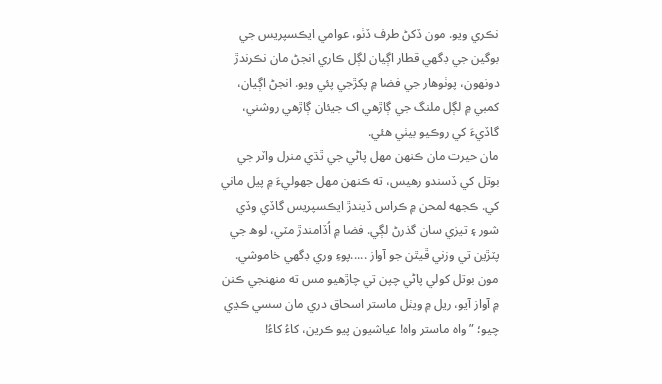نڪري ويو. مون ڏکڻ طرف ڏٺو، عوامي ايڪسپريس جي بوگين جي ڊگهي قطار اڳيان لڳل ڪاري انجڻ مان نڪرندڙ دونهون، پوٺوهار جي فضا ۾ پکڙجي پئي ويو. انجڻ اڳيان، کمبي ۾ لڳل ملنگ جي ڳاڙهي اک جيئان ڳاڙهي روشني، گاڏيءَ کي روڪيو بيٺي هئي.
مان حيرت مان ڪنهن مهل پاڻي جي ٿڌي منرل واٽر جي بوتل کي ڏسندو رهيس، ته ڪنهن مهل جهوليءَ ۾ پيل ماني کي. ڪجهه لمحن ۾ ڪراس ڏيندڙ ايڪسپريس گاڏي وڏي شور ۽ تيزي سان گذرڻ لڳي. فضا ۾ اُڏامندڙ مٽي، لوھ جي پٽڙين تي وزني ڦيٿن جو آواز .....پوءِ وري ڊگهي خاموشي.
مون بوتل کولي پاڻي چپن تي چاڙهيو مس ته منهنجي ڪنن ۾ آواز آيو، ريل ۾ ويٺل ماستر اسحاق دري مان سسي ڪڍي چيو؛ ”واه ماستر واه! عياشيون پيو ڪرين، کاءُ کاءُ!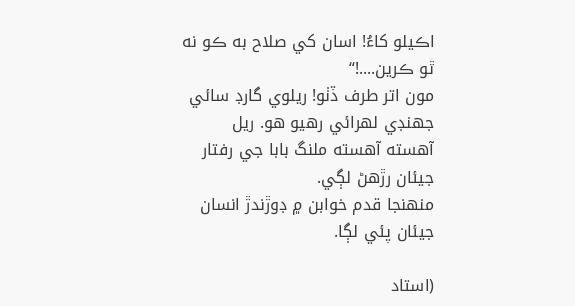اڪيلو کاءُ! اسان کي صلاح به ڪو نه ٿو ڪرين....!“
مون اتر طرف ڏٺو! ريلوي گارڊ سائي جهنڊي لهرائي رهيو هو. ريل آهسته آهسته ملنگ بابا جي رفتار جيئان رڙهڻ لڳي.
منهنجا قدم خوابن ۾ ڊوڙندڙ انسان جيئان پئي لڳا.

(استاد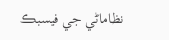نظاماڻي جي فيسبڪ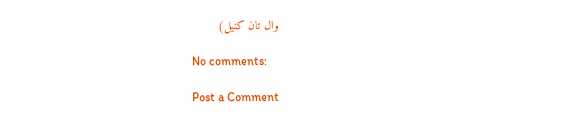وال تان کنيل)

No comments:

Post a Comment